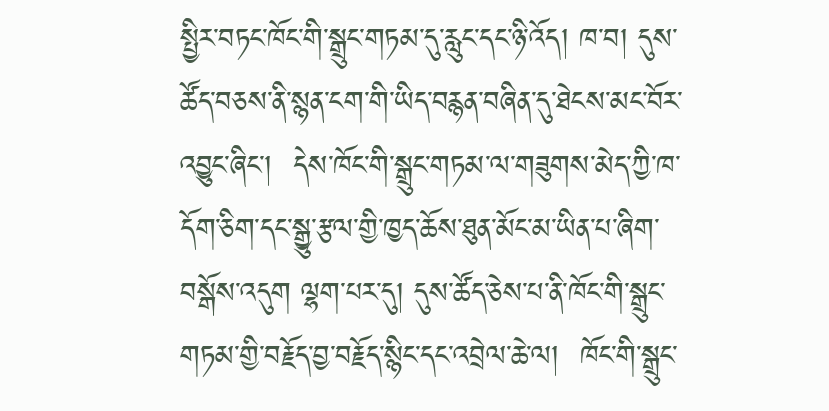སྤྱིར་བཏང་ཁོང་གི་སྒྲུང་གཏམ་དུ་རླུང་དང་ཉི་འོད། ཁ་བ། དུས་ཚོད་བཅས་ནི་སྙན་ངག་གི་ཡིད་བརྙན་བཞིན་དུ་ཐེངས་མང་བོར་འབྱུང་ཞིང་།  དེས་ཁོང་གི་སྒྲུང་གཏམ་ལ་གཟུགས་མེད་ཀྱི་ཁ་དོག་ཅིག་དང་སྒྱུ་རྩལ་གྱི་ཁྱད་ཆོས་ཐུན་མོང་མ་ཡིན་པ་ཞིག་བསྒོས་འདུག ལྷག་པར་དུ། དུས་ཚོད་ཅེས་པ་ནི་ཁོང་གི་སྒྲུང་གཏམ་གྱི་བརྗོད་བྱ་བརྗོད་སྙིང་དང་འབྲེལ་ཆེ་ལ།  ཁོང་གི་སྒྲུང་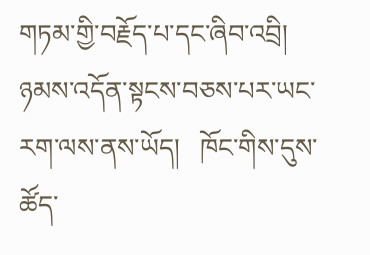གཏམ་གྱི་བརྗོད་པ་དང་ཞིབ་འབྲི།  ཉམས་འདོན་སྟངས་བཅས་པར་ཡང་རག་ལས་ནས་ཡོད།   ཁོང་གིས་དུས་ཚོད་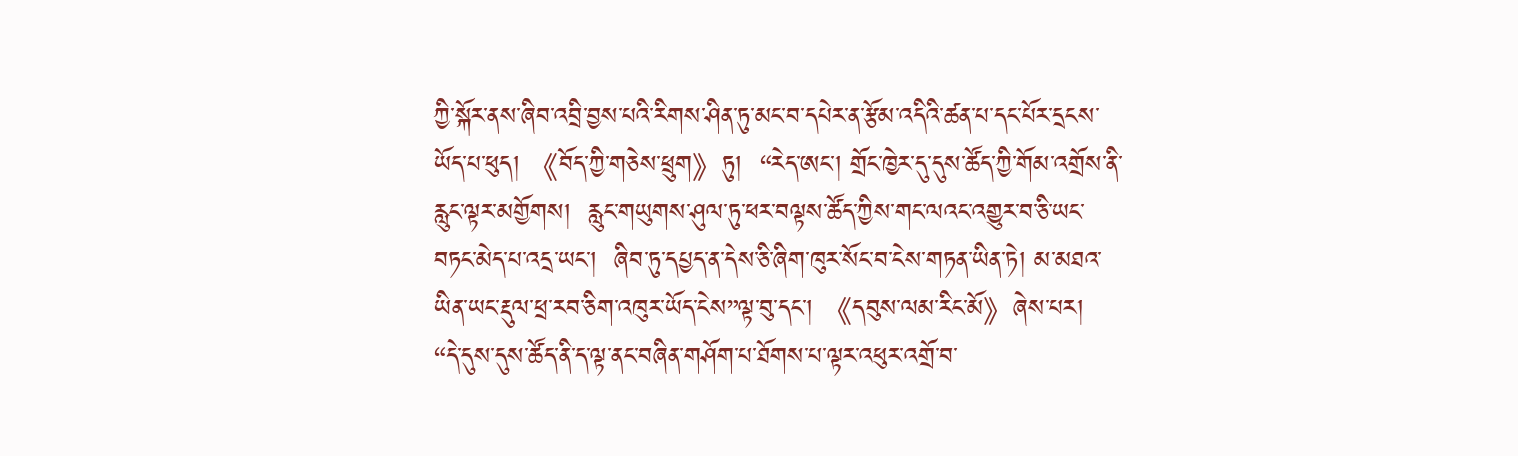ཀྱི་སྐོར་ནས་ཞིབ་འབྲི་བྱས་པའི་རིགས་ཤིན་ཏུ་མང་བ་དཔེར་ན་རྩོམ་འདིའི་ཚན་པ་དང་པོར་དྲངས་ཡོད་པ་ཕུད། 《བོད་ཀྱི་གཅེས་ཕྲུག》ཏུ།  “རེད་ཨང་། གྲོང་ཁྱེར་དུ་དུས་ཚོད་ཀྱི་གོམ་འགྲོས་ནི་རླུང་ལྟར་མགྱོགས།  རླུང་གཡུགས་ཤུལ་ཏུ་ཕར་བལྟས་ཚོད་ཀྱིས་གང་ལའང་འགྱུར་བ་ཅི་ཡང་བཏང་མེད་པ་འདྲ་ཡང་།  ཞིབ་ཏུ་དཔྱད་ན་དེས་ཅི་ཞིག་ཁུར་སོང་བ་ངེས་གཏན་ཡིན་ཏེ། མ་མཐའ་ཡིན་ཡང་རྡུལ་ཕྲ་རབ་ཅིག་འཁུར་ཡོད་ངེས”ལྟ་བུ་དང་། 《དབུས་ལམ་རིང་མོ》ཞེས་པར།   “དེ་དུས་དུས་ཚོད་ནི་ད་ལྟ་ནང་བཞིན་གཤོག་པ་ཐོགས་པ་ལྟར་འཕུར་འགྲོ་བ་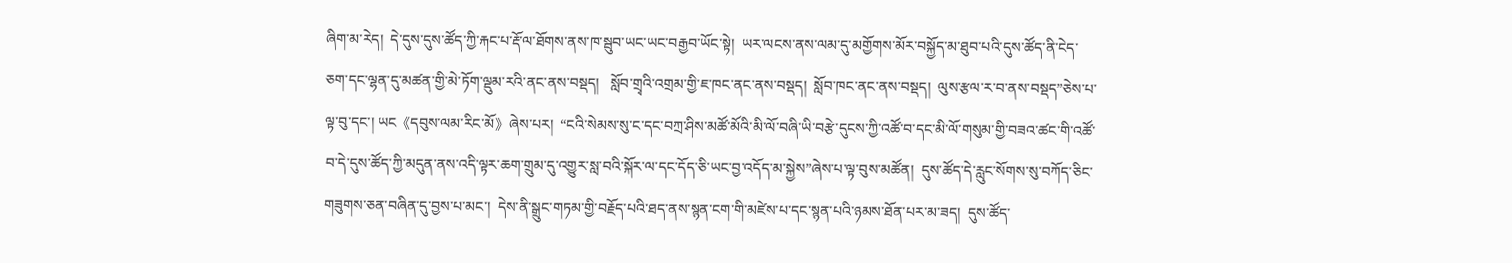ཞིག་མ་རེད།  དེ་དུས་དུས་ཚོད་ཀྱི་རྐང་པ་རྡོ་ལ་ཐོགས་ནས་ཁ་སྦུབ་ཡང་ཡང་བརྒྱབ་ཡོང་སྟེ།  ཡར་ལངས་ནས་ལམ་དུ་མགྱོགས་མོར་བསྐྱོད་མ་ཐུབ་པའི་དུས་ཚོད་ནི་ངེད་ཅག་དང་ལྷན་དུ་མཚན་གྱི་མེ་ཏོག་ལྡུམ་རའི་ནང་ནས་བསྡད།   སློབ་གྲྭའི་འགྲམ་གྱི་ཇ་ཁང་ནང་ནས་བསྡད།  སློབ་ཁང་ནང་ནས་བསྡད།  ལུས་རྩལ་ར་བ་ནས་བསྡད”ཅེས་པ་ལྟ་བུ་དང་། ཡང《དབུས་ལམ་རིང་མོ》ཞེས་པར།  “ངའི་སེམས་སུ་ང་དང་བཀྲ་ཤིས་མཚོ་མོའི་མི་ལོ་བཞི་ཡི་བརྩེ་དུངས་ཀྱི་འཚོ་བ་དང་མི་ལོ་གསུམ་གྱི་བཟའ་ཚང་གི་འཚོ་བ་དེ་དུས་ཚོད་ཀྱི་མདུན་ནས་འདི་ལྟར་ཆག་གྲུམ་དུ་འགྱུར་སླ་བའི་སྐོར་ལ་དང་དོད་ཅི་ཡང་བྱ་འདོད་མ་སྐྱེས”ཞེས་པ་ལྟ་བུས་མཚོན།  དུས་ཚོད་དེ་རླུང་སོགས་སུ་བཀོད་ཅིང་གཟུགས་ཅན་བཞིན་དུ་བྱས་པ་མང་།  དེས་ནི་སྒྲུང་གཏམ་གྱི་བརྗོད་པའི་ཐད་ནས་སྙན་ངག་གི་མཛེས་པ་དང་སྙན་པའི་ཉམས་ཐོན་པར་མ་ཟད།  དུས་ཚོད་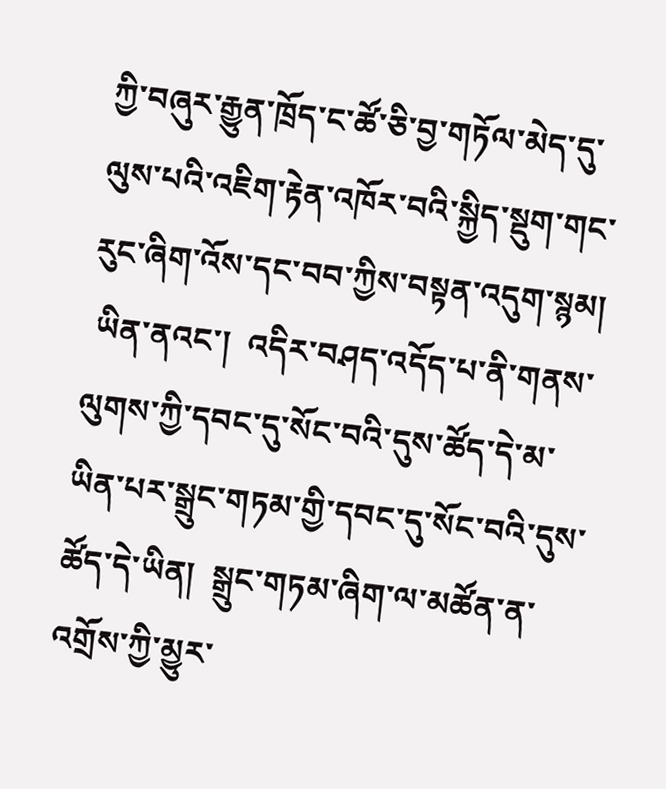ཀྱི་བཞུར་རྒྱུན་ཁྲོད་ང་ཚོ་ཅི་བྱ་གཏོལ་མེད་དུ་ལུས་པའི་འཇིག་རྟེན་འཁོར་བའི་སྐྱིད་སྡུག་གང་རུང་ཞིག་འོས་དང་བབ་ཀྱིས་བསྟན་འདུག་སྙམ།
 ཡིན་ནའང་།  འདིར་བཤད་འདོད་པ་ནི་གནས་ལུགས་ཀྱི་དབང་དུ་སོང་བའི་དུས་ཚོད་དེ་མ་ཡིན་པར་སྒྲུང་གཏམ་གྱི་དབང་དུ་སོང་བའི་དུས་ཚོད་དེ་ཡིན།  སྒྲུང་གཏམ་ཞིག་ལ་མཚོན་ན་འགྲོས་ཀྱི་མྱུར་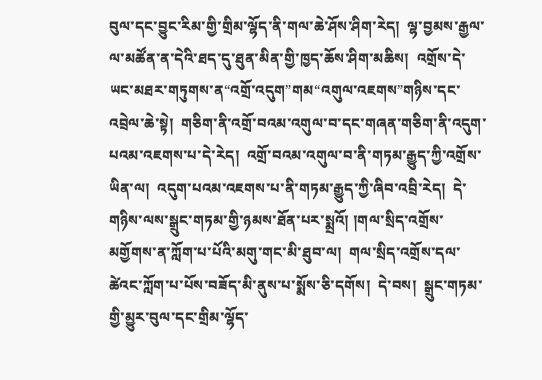བུལ་དང་བྱུང་རིམ་གྱི་གྲིམ་ལྷོད་ནི་གལ་ཆེ་ཤོས་ཤིག་རེད།  ལྷ་བྱམས་རྒྱལ་ལ་མཚོན་ན་དེའི་ཐད་དུ་ཐུན་མིན་གྱི་ཁྱད་ཆོས་ཤིག་མཆིས།  འགྲོས་དེ་ཡང་མཐར་གཏུགས་ན“འགྲོ་འདུག”གམ“འགུལ་འཇགས”གཉིས་དང་འབྲེལ་ཆེ་སྟེ།  གཅིག་ནི་འགྲོ་བའམ་འགུལ་བ་དང་གཞན་གཅིག་ནི་འདུག་པའམ་འཇགས་པ་དེ་རེད།  འགྲོ་བའམ་འགུལ་བ་ནི་གཏམ་རྒྱུད་ཀྱི་འགྲོས་ཡིན་ལ།  འདུག་པའམ་འཇགས་པ་ནི་གཏམ་རྒྱུད་ཀྱི་ཞིབ་འབྲི་རེད།  དེ་གཉིས་ལས་སྒྲུང་གཏམ་གྱི་ཉམས་ཐོན་པར་སྨྲའོ། །གལ་སྲིད་འགྲོས་མགྱོགས་ན་ཀློག་པ་པོའི་མགུ་གང་མི་ཐུབ་ལ།  གལ་སྲིད་འགྲོས་དལ་ཚེའང་ཀློག་པ་པོས་བཟོད་མི་ནུས་པ་སྨོས་ཅི་དགོས།  དེ་བས།  སྒྲུང་གཏམ་གྱི་མྱུར་བུལ་དང་གྲིམ་ལྷོད་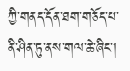ཀྱི་གནད་དོན་ཐག་གཅོད་པ་ནི་ཤིན་ཏུ་ནས་གལ་ཆེ་ཞིང་།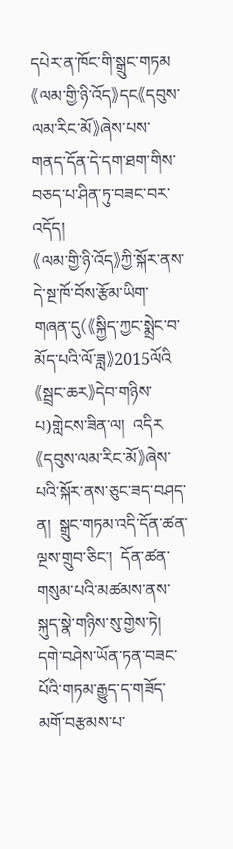དཔེར་ན་ཁོང་གི་སྒྲུང་གཏམ《ལམ་གྱི་ཉི་འོད》དང《དབུས་ལམ་རིང་མོ》ཞེས་པས་གནད་དོན་དེ་དག་ཐག་གིས་བཅད་པ་ཤིན་ཏུ་བཟང་བར་འདོད།
《ལམ་གྱི་ཉི་འོད》ཀྱི་སྐོར་ནས་དེ་སྔ་ཁོ་བོས་རྩོམ་ཡིག་གཞན་དུ(《སྐྱིད་ཀྱང་སྨྲེང་བ་མོད་པའི་ལོ་ཟླ》2015ལོའི《སྦྲང་ཆར》དེབ་གཉིས་པ)གླེངས་ཟིན་ལ།  འདིར《དབུས་ལམ་རིང་མོ》ཞེས་པའི་སྐོར་ནས་ཅུང་ཟད་བཤད་ན།  སྒྲུང་གཏམ་འདི་དོན་ཚན་ལྔས་གྲུབ་ཅིང་།  དོན་ཚན་གསུམ་པའི་མཚམས་ནས་སྐུད་སྣེ་གཉིས་སུ་གྱེས་ཏེ།  དགེ་བཤེས་ཡོན་ཏན་བཟང་པོའི་གཏམ་རྒྱུད་ད་གཟོད་མགོ་བརྩམས་པ་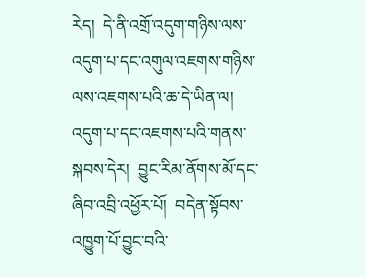རེད།  དེ་ནི་འགྲོ་འདུག་གཉིས་ལས་འདུག་པ་དང་འགུལ་འཇགས་གཉིས་ལས་འཇགས་པའི་ཆ་དེ་ཡིན་ལ།  འདུག་པ་དང་འཇགས་པའི་གནས་སྐབས་དེར།  བྱུང་རིམ་ནོགས་མོ་དང་ཞིབ་འབྲི་འཕྱོར་པོ།  བདེན་སྟོབས་འཁྱུག་པོ་བྱུང་བའི་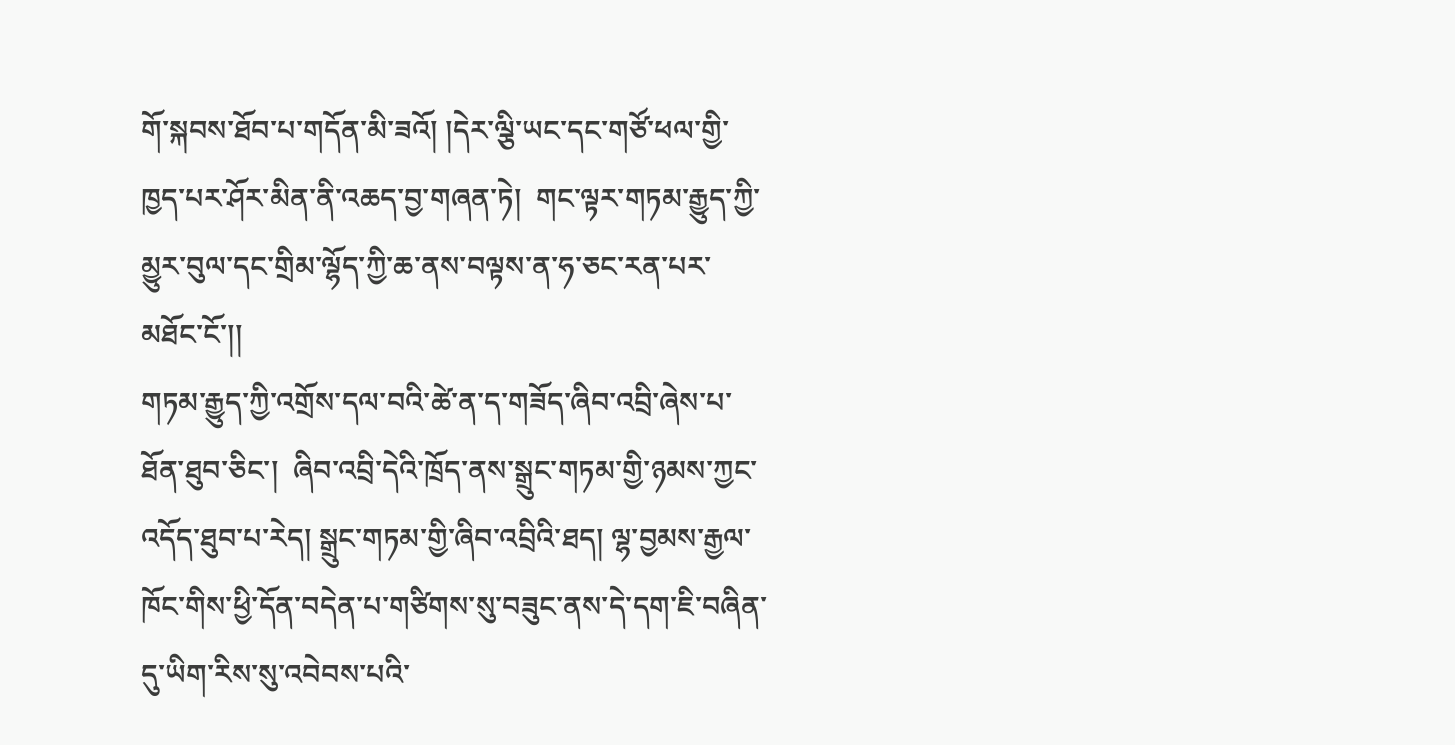གོ་སྐབས་ཐོབ་པ་གདོན་མི་ཟའོ། །དེར་ལྕི་ཡང་དང་གཙོ་ཕལ་གྱི་ཁྱད་པར་ཤོར་མིན་ནི་འཆད་བྱ་གཞན་ཏེ།  གང་ལྟར་གཏམ་རྒྱུད་ཀྱི་མྱུར་བུལ་དང་གྲིམ་ལྷོད་ཀྱི་ཆ་ནས་བལྟས་ན་ཧ་ཅང་རན་པར་མཐོང་ངོ་།།
གཏམ་རྒྱུད་ཀྱི་འགྲོས་དལ་བའི་ཚེ་ན་ད་གཟོད་ཞིབ་འབྲི་ཞེས་པ་ཐོན་ཐུབ་ཅིང་།  ཞིབ་འབྲི་དེའི་ཁྲོད་ནས་སྒྲུང་གཏམ་གྱི་ཉམས་ཀྱང་འདོད་ཐུབ་པ་རེད། སྒྲུང་གཏམ་གྱི་ཞིབ་འབྲིའི་ཐད། ལྷ་བྱམས་རྒྱལ་ཁོང་གིས་ཕྱི་དོན་བདེན་པ་གཙིགས་སུ་བཟུང་ནས་དེ་དག་ཇི་བཞིན་དུ་ཡིག་རིས་སུ་འབེབས་པའི་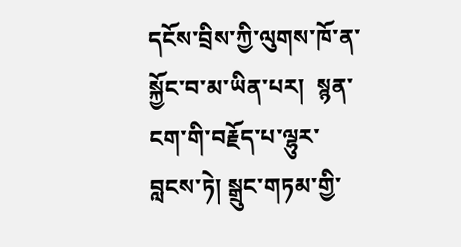དངོས་བྲིས་ཀྱི་ལུགས་ཁོ་ན་སྐྱོང་བ་མ་ཡིན་པར།  སྙན་ངག་གི་བརྗོད་པ་ལྷུར་བླངས་ཏེ། སྒྲུང་གཏམ་གྱི་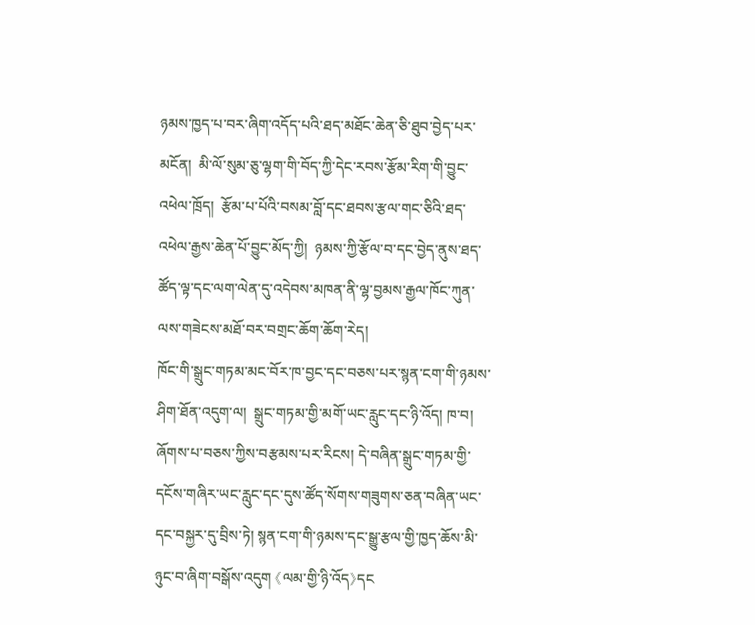ཉམས་ཁྱད་པ་བར་ཞིག་འདོད་པའི་ཐད་མཐོང་ཆེན་ཅི་ཐུབ་བྱེད་པར་མངོན།  མི་ལོ་སུམ་ཅུ་ལྷག་གི་བོད་ཀྱི་དེང་རབས་རྩོམ་རིག་གི་བྱུང་འཕེལ་ཁྲོད།  རྩོམ་པ་པོའི་བསམ་བློ་དང་ཐབས་རྩལ་གང་ཅིའི་ཐད་འཕེལ་རྒྱས་ཆེན་པོ་བྱུང་མོད་ཀྱི།  ཉམས་ཀྱི་རྩོལ་བ་དང་བྱེད་ནུས་ཐད་ཚོད་ལྟ་དང་ལག་ལེན་དུ་འདེབས་མཁན་ནི་ལྷ་བྱམས་རྒྱལ་ཁོང་ཀུན་ལས་གཟེངས་མཐོ་བར་བགྲང་ཆོག་ཆོག་རེད།
ཁོང་གི་སྒྲུང་གཏམ་མང་བོར་ཁ་བྱང་དང་བཅས་པར་སྙན་ངག་གི་ཉམས་ཤིག་ཐོན་འདུག་ལ།  སྒྲུང་གཏམ་གྱི་མགོ་ཡང་རླུང་དང་ཉི་འོད། ཁ་བ། ཞོགས་པ་བཅས་ཀྱིས་བརྩམས་པར་རིངས། དེ་བཞིན་སྒྲུང་གཏམ་གྱི་དངོས་གཞིར་ཡང་རླུང་དང་དུས་ཚོད་སོགས་གཟུགས་ཅན་བཞིན་ཡང་དང་བསྐྱར་དུ་བྲིས་ཏེ། སྙན་ངག་གི་ཉམས་དང་སྒྱུ་རྩལ་གྱི་ཁྱད་ཆོས་མི་ཉུང་བ་ཞིག་བསྒོས་འདུག 《ལམ་གྱི་ཉི་འོད》དང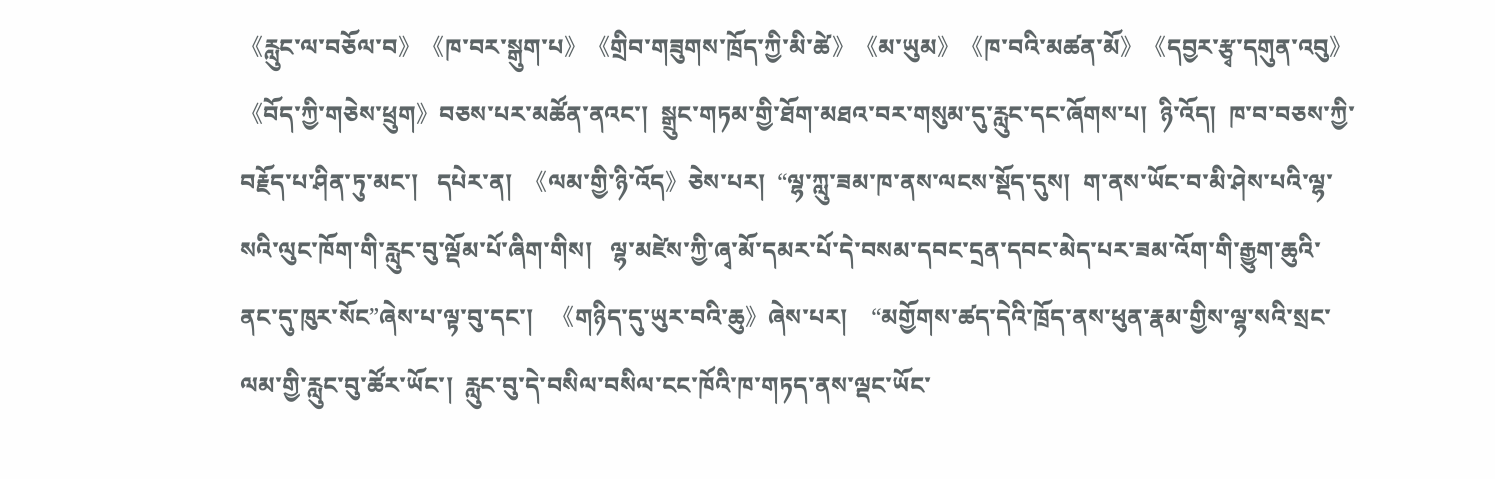《རླུང་ལ་བཅོལ་བ》《ཁ་བར་སྒུག་པ》《གྲིབ་གཟུགས་ཁྲོད་ཀྱི་མི་ཚེ》《མ་ཡུམ》《ཁ་བའི་མཚན་མོ》《དབྱར་རྩྭ་དགུན་འབུ》《བོད་ཀྱི་གཅེས་ཕྲུག》བཅས་པར་མཚོན་ནའང་།  སྒྲུང་གཏམ་གྱི་ཐོག་མཐའ་བར་གསུམ་དུ་རླུང་དང་ཞོགས་པ།  ཉི་འོད།  ཁ་བ་བཅས་ཀྱི་བརྗོད་པ་ཤིན་ཏུ་མང་།   དཔེར་ན།  《ལམ་གྱི་ཉི་འོད》ཅེས་པར།  “ལྷ་ཀླུ་ཟམ་ཁ་ནས་ལངས་སྡོད་དུས།  ག་ནས་ཡོང་བ་མི་ཤེས་པའི་ལྷ་སའི་ལུང་ཁོག་གི་རླུང་བུ་ལྡོམ་པོ་ཞིག་གིས།   ལྷ་མཛེས་ཀྱི་ཞྭ་མོ་དམར་པོ་དེ་བསམ་དབང་དྲན་དབང་མེད་པར་ཟམ་འོག་གི་རྒྱུག་ཆུའི་ནང་དུ་ཁུར་སོང”ཞེས་པ་ལྟ་བུ་དང་།   《གཉིད་དུ་ཡུར་བའི་ཆུ》ཞེས་པར།    “མགྱོགས་ཚད་དེའི་ཁྲོད་ནས་ཕུན་རྣམ་གྱིས་ལྷ་སའི་སྲང་ལམ་གྱི་རླུང་བུ་ཚོར་ཡོང་།  རླུང་བུ་དེ་བསིལ་བསིལ་ངང་ཁོའི་ཁ་གཏད་ནས་ལྡང་ཡོང་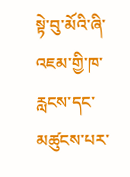སྟེ་བུ་མོའི་ཞི་འཇམ་གྱི་ཁ་རླངས་དང་མཚུངས་པར་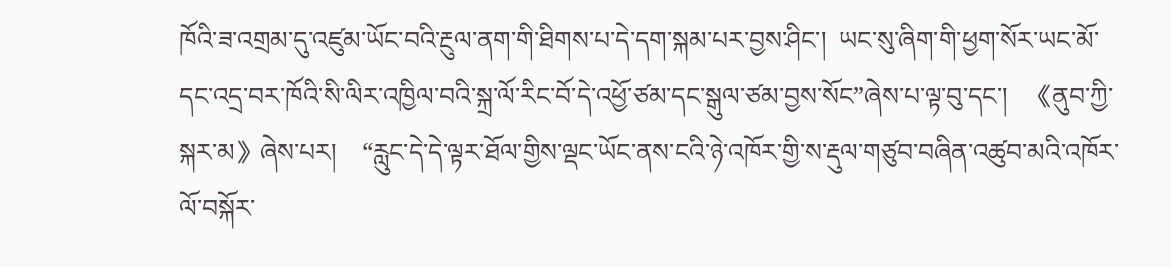ཁོའི་ཟ་འགྲམ་དུ་འཛུམ་ཡོང་བའི་རྔུལ་ནག་གི་ཐིགས་པ་དེ་དག་སྐམ་པར་བྱས་ཤིང་།  ཡང་སུ་ཞིག་གི་ཕྱག་སོར་ཡང་མོ་དང་འདྲ་བར་ཁོའི་སི་ལིར་འཁྱིལ་བའི་སྐྲ་ལོ་རིང་བོ་དེ་འཕྱོ་ཙམ་དང་སྒུལ་ཙམ་བྱས་སོང”ཞེས་པ་ལྟ་བུ་དང་།   《ནུབ་ཀྱི་སྐར་མ》ཞེས་པར།    “རླུང་དེ་དེ་ལྟར་ཐོལ་གྱིས་ལྡང་ཡོང་ནས་ངའི་ཉེ་འཁོར་གྱི་ས་རྡུལ་གཙུབ་བཞིན་འཚུབ་མའི་འཁོར་ལོ་བསྐོར་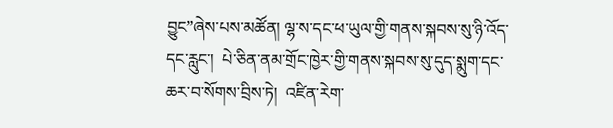བྱུང”ཞེས་པས་མཚོན། ལྷ་ས་དང་ཕ་ཡུལ་གྱི་གནས་སྐབས་སུ་ཉི་འོད་དང་རླུང་།  པེ་ཅིན་ནམ་གྲོང་ཁྱེར་གྱི་གནས་སྐབས་སུ་དུད་སྨུག་དང་ཆར་བ་སོགས་བྲིས་ཏེ།  འཛིན་རེག་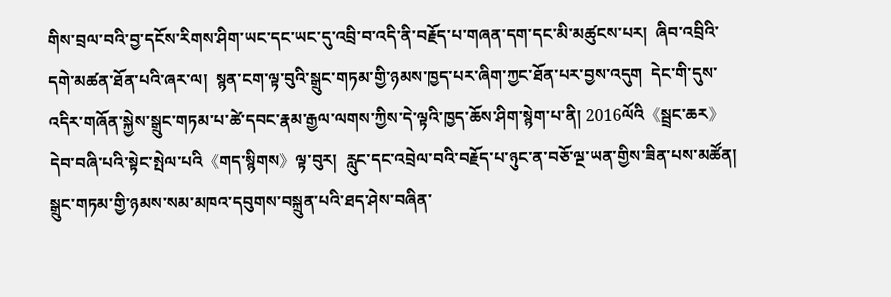གིས་བྲལ་བའི་བྱ་དངོས་རིགས་ཤིག་ཡང་དང་ཡང་དུ་འབྲི་བ་འདི་ནི་བརྗོད་པ་གཞན་དག་དང་མི་མཚུངས་པར།  ཞིབ་འབྲིའི་དགེ་མཚན་ཐོན་པའི་ཞར་ལ།  སྙན་ངག་ལྟ་བུའི་སྒྲུང་གཏམ་གྱི་ཉམས་ཁྱད་པར་ཞིག་ཀྱང་ཐོན་པར་བྱས་འདུག  དེང་གི་དུས་འདིར་གཞོན་སྐྱེས་སྒྲུང་གཏམ་པ་ཚེ་དབང་རྣམ་རྒྱལ་ལགས་ཀྱིས་དེ་ལྟའི་ཁྱད་ཆོས་ཤིག་སྙེག་པ་ནི། 2016ལོའི《སྦྲང་ཆར》དེབ་བཞི་པའི་སྟེང་སྤེལ་པའི《གད་སྙིགས》ལྟ་བུར།  རླུང་དང་འབྲེལ་བའི་བརྗོད་པ་ཉུང་ན་བཅོ་ལྔ་ཡན་གྱིས་ཟིན་པས་མཚོན།  སྒྲུང་གཏམ་གྱི་ཉམས་སམ་མཁའ་དབུགས་བསྐྲུན་པའི་ཐད་ཤེས་བཞིན་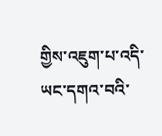གྱིས་འཇུག་པ་འདི་ཡང་དགའ་བའི་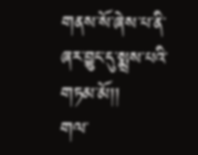གནས་སོ་ཞེས་པ་ནི་ཞར་བྱུང་དུ་སྨྲས་པའི་གཏམ་མོ།།
གལ་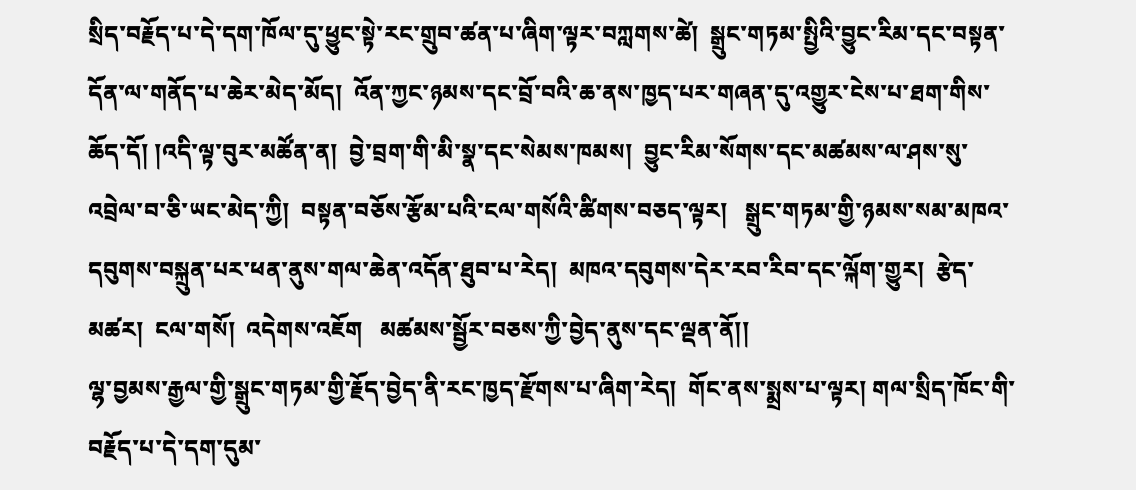སྲིད་བརྗོད་པ་དེ་དག་ཁོལ་དུ་ཕྱུང་སྟེ་རང་གྲུབ་ཚན་པ་ཞིག་ལྟར་བཀླགས་ཚེ།  སྒྲུང་གཏམ་སྤྱིའི་བྱུང་རིམ་དང་བསྟན་དོན་ལ་གནོད་པ་ཆེར་མེད་མོད།  འོན་ཀྱང་ཉམས་དང་བྲོ་བའི་ཆ་ནས་ཁྱད་པར་གཞན་དུ་འགྱུར་ངེས་པ་ཐག་གིས་ཆོད་དོ། །འདི་ལྟ་བུར་མཚོན་ན།  བྱེ་བྲག་གི་མི་སྣ་དང་སེམས་ཁམས།  བྱུང་རིམ་སོགས་དང་མཚམས་ལ་ཤས་སུ་འབྲེལ་བ་ཅི་ཡང་མེད་ཀྱི།  བསྟན་བཅོས་རྩོམ་པའི་ངལ་གསོའི་ཚིགས་བཅད་ལྟར།   སྒྲུང་གཏམ་གྱི་ཉམས་སམ་མཁའ་དབུགས་བསྐྲུན་པར་ཕན་ནུས་གལ་ཆེན་འདོན་ཐུབ་པ་རེད།  མཁའ་དབུགས་དེར་རབ་རིབ་དང་ལྐོག་གྱུར།  རྩེད་མཚར།  ངལ་གསོ།  འདེགས་འཇོག   མཚམས་སྦྱོར་བཅས་ཀྱི་བྱེད་ནུས་དང་ལྡན་ནོ།།
ལྷ་བྱམས་རྒྱལ་གྱི་སྒྲུང་གཏམ་གྱི་རྗོད་བྱེད་ནི་རང་ཁྱད་རྫོགས་པ་ཞིག་རེད།  གོང་ནས་སྨྲས་པ་ལྟར། གལ་སྲིད་ཁོང་གི་བརྗོད་པ་དེ་དག་དུམ་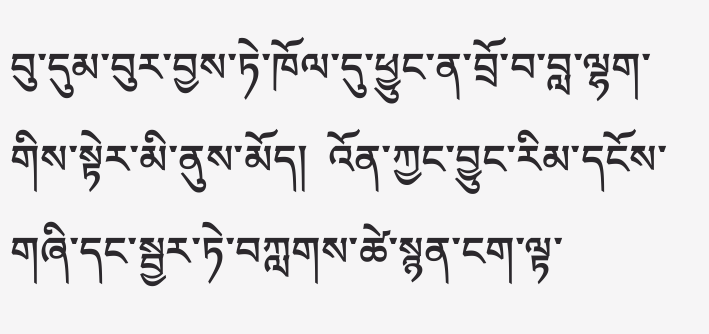བུ་དུམ་བུར་བྱས་ཏེ་ཁོལ་དུ་ཕྱུང་ན་བྲོ་བ་བླ་ལྷག་གིས་སྟེར་མི་ནུས་མོད།  འོན་ཀྱང་བྱུང་རིམ་དངོས་གཞི་དང་སྦྱར་ཏེ་བཀླགས་ཚེ་སྙན་ངག་ལྟ་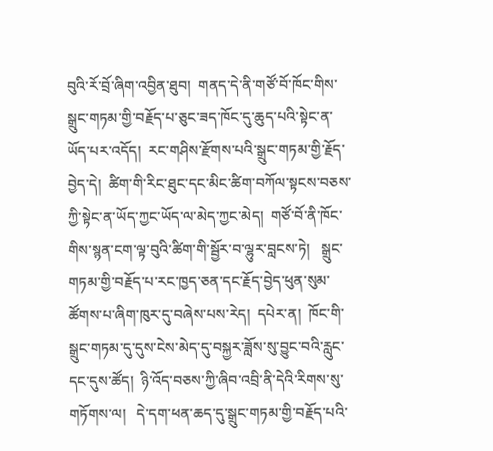བུའི་རོ་བྲོ་ཞིག་འབྱིན་ཐུབ།  གནད་དེ་ནི་གཙོ་བོ་ཁོང་གིས་སྒྲུང་གཏམ་གྱི་བརྗོད་པ་ཅུང་ཟད་ཁོང་དུ་ཆུད་པའི་སྟེང་ན་ཡོད་པར་འདོད།  རང་གཤིས་རྫོགས་པའི་སྒྲུང་གཏམ་གྱི་རྗོད་བྱེད་དེ།  ཚིག་གི་རིང་ཐུང་དང་མིང་ཚིག་བཀོལ་སྟངས་བཅས་ཀྱི་སྟེང་ན་ཡོད་ཀྱང་ཡོད་ལ་མེད་ཀྱང་མེད།  གཙོ་བོ་ནི་ཁོང་གིས་སྙན་ངག་ལྟ་བུའི་ཚིག་གི་སྦྱོར་བ་ལྷུར་བླངས་ཏེ།   སྒྲུང་གཏམ་གྱི་བརྗོད་པ་རང་ཁྱད་ཅན་དང་རྗོད་བྱེད་ཕུན་སུམ་ཚོགས་པ་ཞིག་ཁུར་དུ་བཞེས་པས་རེད།  དཔེར་ན།  ཁོང་གི་སྒྲུང་གཏམ་དུ་དུས་ངེས་མེད་དུ་བསྐྱར་ཟློས་སུ་བྱུང་བའི་རླུང་དང་དུས་ཚོད།  ཉི་འོད་བཅས་ཀྱི་ཞིབ་འབྲི་ནི་དེའི་རིགས་སུ་གཏོགས་ལ།   དེ་དག་ཕན་ཆད་དུ་སྒྲུང་གཏམ་གྱི་བརྗོད་པའི་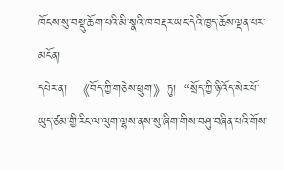ཁོངས་སུ་བསྡུ་ཆོག་པའི་མི་སྣའི་ཁ་བརྡར་ཡང་དེའི་ཁྱད་ཆོས་ལྡན་པར་མངོན།
དཔེར་ན།  《བོད་ཀྱི་གཅེས་ཕྲུག》ཏུ།  “སྲོད་ཀྱི་ཉི་འོད་སེར་པོ་ཡུད་ཙམ་གྱི་རིང་ལ་ལུག་ལྷས་ནས་སུ་ཞིག་གིས་བཤུ་བཞིན་པའི་གོས་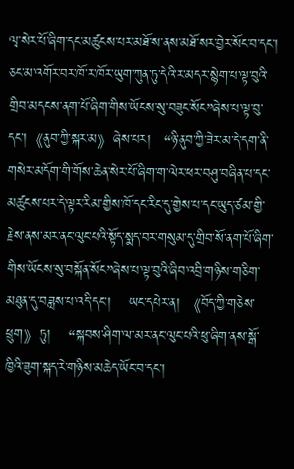ལྭ་སེར་པོ་ཞིག་དང་མཚུངས་པར་མཐོ་ས་ནས་མཐོ་སར་བྱེར་སོང་བ་དང་།  ཅང་མ་འགོར་བར་ཁོ་ར་ཁོར་ཡུག་ཀུན་ཏུ་དེའི་ར་མདར་སྙེག་པ་ལྟ་བུའི་གྲིབ་མདངས་ནག་པོ་ཞིག་གིས་ཡོངས་སུ་བཟུང་སོང”ཞེས་པ་ལྟ་བུ་དང་།《ནུབ་ཀྱི་སྐར་མ》ཞེས་པར།   “ཉི་ནུབ་ཀྱི་ཟེར་མ་དེ་དག་ནི་གསེར་མདོག་གི་གོས་ཆེན་སེར་པོ་ཞིག་ག་ལེར་ཕར་བཤུ་བཞིན་པ་དང་མཚུངས་པར་དེ་ལྟར་རིམ་གྱིས་ཁོ་དང་རིང་དུ་གྱེས་པ་དང་ཡུད་ཙམ་གྱི་རྗེས་ནས་མར་ནང་ལུང་པའི་སྟོད་སྨད་བར་གསུམ་དུ་གྲིབ་སོ་ནག་པོ་ཞིག་གིས་ཡོངས་སུ་བསྐོན་སོང”ཞེས་པ་ལྟ་བུའི་ཞིབ་འབྲི་གཉིས་གཅིག་མཐུན་དུ་བཟླས་པ་འདི་དང་།    ཡང་དཔེར་ན། 《བོད་ཀྱི་གཅེས་ཕྲུག》ཏུ།    “སྐབས་ཤིག་ལ་མར་ནང་ལུང་པའི་ཕུ་ཞིག་ནས་སྒོ་ཁྱིའི་ཟུག་སྐད་རེ་གཉིས་མཆེད་ཡོང་བ་དང་།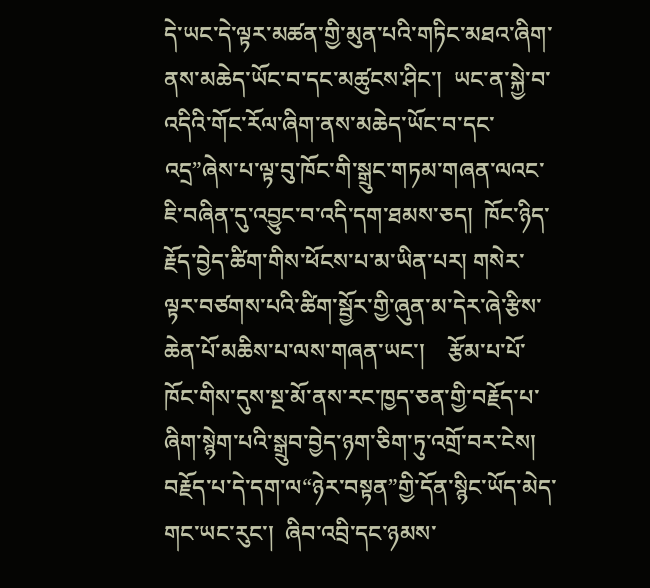དེ་ཡང་དེ་ལྟར་མཚན་གྱི་མུན་པའི་གཏིང་མཐའ་ཞིག་ནས་མཆེད་ཡོང་བ་དང་མཚུངས་ཤིང་།  ཡང་ན་སྐྱེ་བ་འདིའི་གོང་རོལ་ཞིག་ནས་མཆེད་ཡོང་བ་དང་འདྲ”ཞེས་པ་ལྟ་བུ་ཁོང་གི་སྒྲུང་གཏམ་གཞན་ལའང་ཇི་བཞིན་དུ་འབྱུང་བ་འདི་དག་ཐམས་ཅད།  ཁོང་ཉིད་རྗོད་བྱེད་ཚིག་གིས་ཕོངས་པ་མ་ཡིན་པར། གསེར་ལྟར་བཙགས་པའི་ཚིག་སྦྱོར་གྱི་ཞུན་མ་དེར་ཞེ་རྩིས་ཆེན་པོ་མཆིས་པ་ལས་གཞན་ཡང་།    རྩོམ་པ་པོ་ཁོང་གིས་དུས་སྔ་མོ་ནས་རང་ཁྱད་ཅན་གྱི་བརྗོད་པ་ཞིག་སྙེག་པའི་སྒྲུབ་བྱེད་ཉག་ཅིག་ཏུ་འགྲོ་བར་ངེས།  བརྗོད་པ་དེ་དག་ལ“ཉེར་བསྟན”གྱི་དོན་སྙིང་ཡོད་མེད་གང་ཡང་རུང་།  ཞིབ་འབྲི་དང་ཉམས་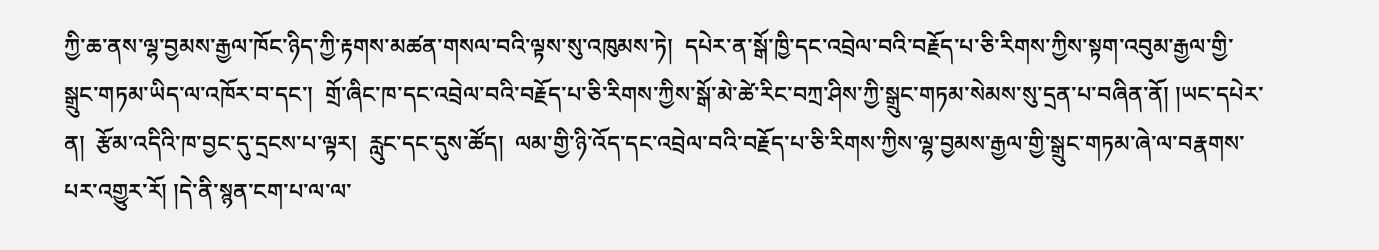ཀྱི་ཆ་ནས་ལྷ་བྱམས་རྒྱལ་ཁོང་ཉིད་ཀྱི་རྟགས་མཚན་གསལ་བའི་ལྟས་སུ་འཁུམས་ཏེ།  དཔེར་ན་སྒོ་ཁྱི་དང་འབྲེལ་བའི་བརྗོད་པ་ཅི་རིགས་ཀྱིས་སྟག་འབུམ་རྒྱལ་གྱི་སྒྲུང་གཏམ་ཡིད་ལ་འཁོར་བ་དང་།  གྲོ་ཞིང་ཁ་དང་འབྲེལ་བའི་བརྗོད་པ་ཅི་རིགས་ཀྱིས་སྒོ་མེ་ཚེ་རིང་བཀྲ་ཤིས་ཀྱི་སྒྲུང་གཏམ་སེམས་སུ་དྲན་པ་བཞིན་ནོ། །ཡང་དཔེར་ན།  རྩོམ་འདིའི་ཁ་བྱང་དུ་དྲངས་པ་ལྟར།  རླུང་དང་དུས་ཚོད།  ལམ་གྱི་ཉི་འོད་དང་འབྲེལ་བའི་བརྗོད་པ་ཅི་རིགས་ཀྱིས་ལྷ་བྱམས་རྒྱལ་གྱི་སྒྲུང་གཏམ་ཞེ་ལ་བརྣགས་པར་འགྱུར་རོ། །དེ་ནི་སྙན་ངག་པ་ལ་ལ་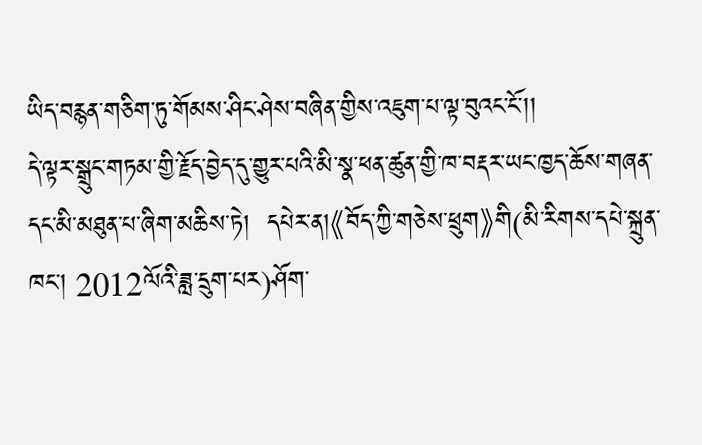ཡིད་བརྙན་གཅིག་ཏུ་གོམས་ཤིང་ཤེས་བཞིན་གྱིས་འཇུག་པ་ལྟ་བུའང་ངོ་།།
དེ་ལྟར་སྒྲུང་གཏམ་གྱི་རྗོད་བྱེད་དུ་གྱུར་པའི་མི་སྣ་ཕན་ཚུན་གྱི་ཁ་བརྡར་ཡང་ཁྱད་ཆོས་གཞན་དང་མི་མཐུན་པ་ཞིག་མཆིས་ཏེ།  དཔེར་ན།《བོད་ཀྱི་གཅེས་ཕྲུག》གི(མི་རིགས་དཔེ་སྐྲུན་ཁང་། 2012ལོའི་ཟླ་དྲུག་པར)ཤོག་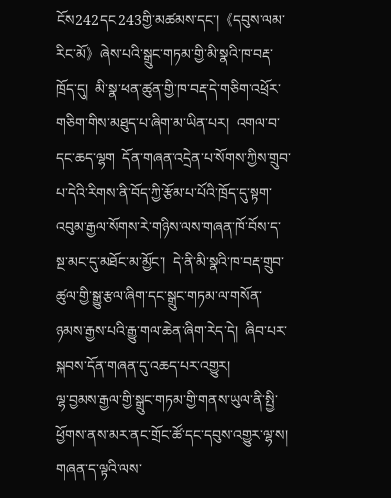ངོས242དང243གྱི་མཚམས་དང་།《དབུས་ལམ་རིང་མོ》ཞེས་པའི་སྒྲུང་གཏམ་གྱི་མི་སྣའི་ཁ་བརྡ་ཁྲོད་དུ།  མི་སྣ་ཕན་ཚུན་གྱི་ཁ་བརྡ་དེ་གཅིག་འཕྲོར་གཅིག་གིས་མཐུད་པ་ཞིག་མ་ཡིན་པར།  འགལ་བ་དང་ཆད་ལྷག  དོན་གཞན་འདྲེན་པ་སོགས་ཀྱིས་གྲུབ་པ་དེའི་རིགས་ནི་བོད་ཀྱི་རྩོམ་པ་པོའི་ཁྲོད་དུ་སྟག་འབུམ་རྒྱལ་སོགས་རེ་གཉིས་ལས་གཞན་ཁོ་བོས་ད་སྔ་མང་དུ་མཐོང་མ་མྱོང་།  དེ་ནི་མི་སྣའི་ཁ་བརྡ་གྲུབ་ཚུལ་གྱི་སྒྱུ་རྩལ་ཞིག་དང་སྒྲུང་གཏམ་ལ་གསོན་ཉམས་རྒྱས་པའི་རྒྱུ་གལ་ཆེན་ཞིག་རེད་དེ།  ཞིབ་པར་སྐབས་དོན་གཞན་དུ་འཆད་པར་འགྱུར།
ལྷ་བྱམས་རྒྱལ་གྱི་སྒྲུང་གཏམ་གྱི་གནས་ཡུལ་ནི་སྤྱི་ཕྱོགས་ནས་མར་ནང་གྲོང་ཚོ་དང་དབུས་འགྱུར་ལྷ་ས།  གཞན་ད་ལྟའི་ལས་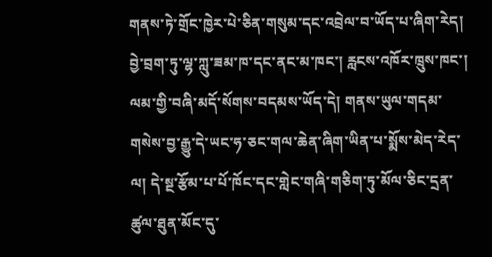གནས་ཏེ་གྲོང་ཁྱེར་པེ་ཅིན་གསུམ་དང་འབྲེལ་བ་ཡོད་པ་ཞིག་རེད།  བྱེ་བྲག་ཏུ་ལྷ་ཀླུ་ཟམ་ཁ་དང་ནང་མ་ཁང་། རླངས་འཁོར་ཁྲུས་ཁང་། ལམ་གྱི་བཞི་མདོ་སོགས་བདམས་ཡོད་དེ། གནས་ཡུལ་གདམ་གསེས་བྱ་རྒྱུ་དེ་ཡང་ཧ་ཅང་གལ་ཆེན་ཞིག་ཡིན་པ་སྨོས་མེད་རེད་ལ། དེ་སྔ་རྩོམ་པ་པོ་ཁོང་དང་གླེང་གཞི་གཅིག་ཏུ་མོལ་ཅིང་དྲན་ཚུལ་ཐུན་མོང་དུ་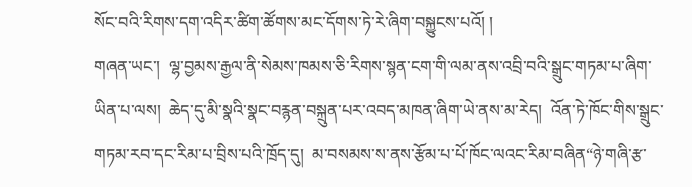སོང་བའི་རིགས་དག་འདིར་ཚིག་ཚོགས་མང་དོགས་ཏེ་རེ་ཞིག་བསྐྱུངས་པའོ། །
གཞན་ཡང་།  ལྷ་བྱམས་རྒྱལ་ནི་སེམས་ཁམས་ཅི་རིགས་སྙན་ངག་གི་ལམ་ནས་འབྲི་བའི་སྒྲུང་གཏམ་པ་ཞིག་ཡིན་པ་ལས།  ཆེད་དུ་མི་སྣའི་སྣང་བརྙན་བསྐྲུན་པར་འབད་མཁན་ཞིག་ཡེ་ནས་མ་རེད།  འོན་ཏེ་ཁོང་གིས་སྒྲུང་གཏམ་རབ་དང་རིམ་པ་བྲིས་པའི་ཁྲོད་དུ།  མ་བསམས་ས་ནས་རྩོམ་པ་པོ་ཁོང་ལའང་རིམ་བཞིན“ཉེ་གཞི་རྩ་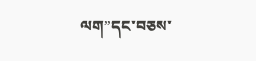ལག”དང་བཅས་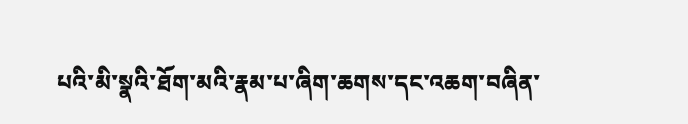པའི་མི་སྣའི་ཐོག་མའི་རྣམ་པ་ཞིག་ཆགས་དང་འཆག་བཞིན་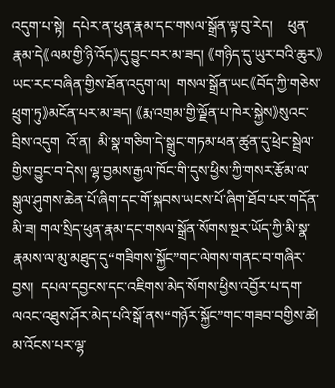འདུག་པ་སྟེ།  དཔེར་ན་ཕུན་རྣམ་དང་གསལ་སྒྲོན་ལྟ་བུ་རེད།    ཕུན་རྣམ་དེ《ལམ་གྱི་ཉི་འོད》དུ་བྱུང་བར་མ་ཟད། 《གཉིད་དུ་ཡུར་བའི་ཆུར》ཡང་རང་བཞིན་གྱིས་ཐོན་འདུག་ལ།  གསལ་སྒྲོན་ཡང《བོད་ཀྱི་གཅེས་ཕྲུག་ཏུ》མངོན་པར་མ་ཟད། 《རྨ་འགྲམ་གྱི་ལྗོན་པ་ཁེར་སྐྱེས》སུའང་བྲིས་འདུག  འོ་ན།  མི་སྣ་གཅིག་དེ་སྒྲུང་གཏམ་ཕན་ཚུན་དུ་ཕྲེང་སྦྲེལ་གྱིས་བྱུང་བ་དེས། ལྷ་བྱམས་རྒྱལ་ཁོང་གི་དུས་ཕྱིས་ཀྱི་གསར་རྩོམ་ལ་སྒུལ་ཤུགས་ཆེན་པོ་ཞིག་དང་གོ་སྐབས་ཡངས་པོ་ཞིག་ཐོབ་པར་གདོན་མི་ཟ། གལ་སྲིད་ཕུན་རྣམ་དང་གསལ་སྒྲོན་སོགས་སྔར་ཡོད་ཀྱི་མི་སྣ་རྣམས་ལ་མུ་མཐུད་དུ“གཟིགས་སྐྱོང”གང་ལེགས་གནང་བ་གཞིར་བྱས།  དཔལ་དབྱངས་དང་འཇིགས་མེད་སོགས་ཕྱིས་འབྱོར་པ་དག་ལའང་འཐུས་ཤོར་མེད་པའི་སྒོ་ནས“གཉོར་སྐྱོང”གང་གཟབ་བགྱིས་ཚེ།  མ་འོངས་པར་ལྷ་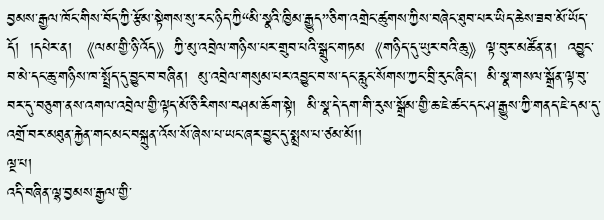བྱམས་རྒྱལ་ཁོང་གིས་བོད་ཀྱི་རྩོམ་སྟེགས་སུ་རང་ཉིད་ཀྱི“མི་སྣའི་ཁྱིམ་རྒྱུད”ཅིག་འགྲེང་ཚུགས་ཀྱིས་བཞེང་ཐུབ་པར་ཡིད་ཆེས་ཟབ་མོ་ཡོད་དོ།  །དཔེར་ན། 《ལམ་གྱི་ཉི་འོད》ཀྱི་མུ་འབྲེལ་གཉིས་པར་གྲུབ་པའི་སྒྲུང་གཏམ《གཉིད་དུ་ཡུར་བའི་ཆུ》ལྟ་བུར་མཚོན་ན།  འབྱུང་བ་མེ་དང་ཆུ་གཉིས་ཁ་སྤྲོད་དུ་བྱུང་བ་བཞིན།  མུ་འབྲེལ་གསུམ་པར་འབྱུང་བ་ས་དང་རླུང་སོགས་ཀྱང་བྲི་རུང་ཞིང་།  མི་སྣ་གསལ་སྒྲོན་ལྟ་བུ་བར་དུ་བཅུག་ནས་འགལ་འབྲེལ་གྱི་ལྟད་མོ་ཅི་རིགས་བཤམ་ཆོག་སྟེ།  མི་སྣ་དེ་དག་གི་རུས་སྒྲོམ་གྱི་ཆ་ཇེ་ཚང་དང་ཤ་རྒྱུས་ཀྱི་གནད་ཇེ་དམ་དུ་འགྲོ་བར་མཐུན་རྐྱེན་གང་མང་བསྐྲུན་འོས་སོ་ཞེས་པ་ཡང་ཞར་བྱུང་དུ་སྨྲས་པ་ཙམ་མོ།།
ལྔ་པ།
འདི་བཞིན་ལྷ་བྱམས་རྒྱལ་གྱི་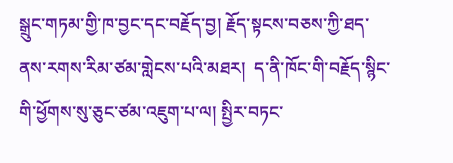སྒྲུང་གཏམ་གྱི་ཁ་བྱང་དང་བརྗོད་བྱ། རྗོད་སྟངས་བཅས་ཀྱི་ཐད་ནས་རགས་རིམ་ཙམ་གླེངས་པའི་མཐར།  ད་ནི་ཁོང་གི་བརྗོད་སྙིང་གི་ཕྱོགས་སུ་ཅུང་ཙམ་འཇུག་པ་ལ། སྤྱིར་བཏང་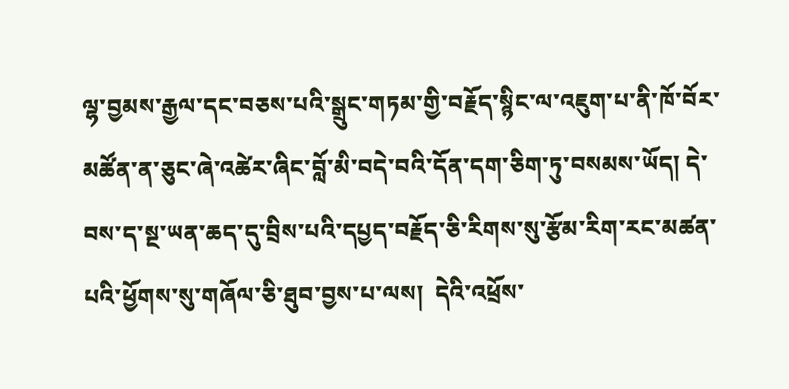ལྷ་བྱམས་རྒྱལ་དང་བཅས་པའི་སྒྲུང་གཏམ་གྱི་བརྗོད་སྙིང་ལ་འཇུག་པ་ནི་ཁོ་བོར་མཚོན་ན་ཅུང་ཞེ་འཚེར་ཞིང་བློ་མི་བདེ་བའི་དོན་དག་ཅིག་ཏུ་བསམས་ཡོད། དེ་བས་ད་སྔ་ཡན་ཆད་དུ་བྲིས་པའི་དཔྱད་བརྗོད་ཅི་རིགས་སུ་རྩོམ་རིག་རང་མཚན་པའི་ཕྱོགས་སུ་གཞོལ་ཅི་ཐུབ་བྱས་པ་ལས།  དེའི་འཕྲོས་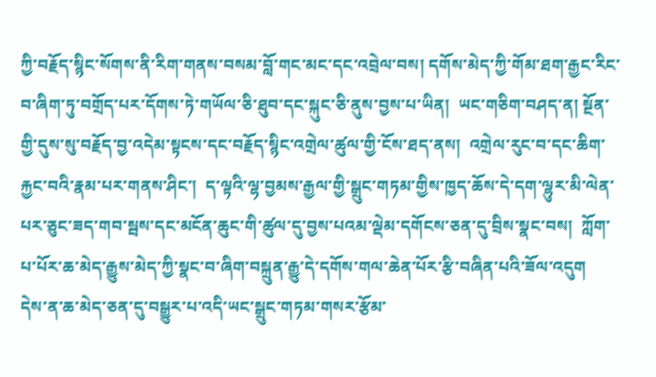ཀྱི་བརྗོད་སྙིང་སོགས་ནི་རིག་གནས་བསམ་བློ་གང་མང་དང་འབྲེལ་བས། དགོས་མེད་ཀྱི་གོམ་ཐག་རྒྱང་རིང་བ་ཞིག་ཏུ་བགྲོད་པར་དོགས་ཏེ་གཡོལ་ཅི་ཐུབ་དང་སྐུང་ཅི་ནུས་བྱས་པ་ཡིན།  ཡང་གཅིག་བཤད་ན། སྔོན་གྱི་དུས་སུ་བརྗོད་བྱ་འདེམ་སྟངས་དང་བརྗོད་སྙིང་འགྲེལ་ཚུལ་གྱི་ངོས་ཐད་ནས།  འགྲེལ་རུང་བ་དང་ཆིག་རྐྱང་བའི་རྣམ་པར་གནས་ཤིང་།  ད་ལྟའི་ལྷ་བྱམས་རྒྱལ་གྱི་སྒྲུང་གཏམ་གྱིས་ཁྱད་ཆོས་དེ་དག་ལྷུར་མི་ལེན་པར་ཅུང་ཟད་གབ་སྦས་དང་མངོན་ཆུང་གི་ཚུལ་དུ་བྱས་པའམ་ལྡེམ་དགོངས་ཅན་དུ་བྲིས་སྣང་བས།  ཀློག་པ་པོར་ཆ་མེད་རྒྱུས་མེད་ཀྱི་སྣང་བ་ཞིག་བསྐྲུན་རྒྱུ་དེ་དགོས་གལ་ཆེན་པོར་རྩི་བཞིན་པའི་ཟོལ་འདུག  དེས་ན་ཆ་མེད་ཅན་དུ་བསྒྱུར་པ་འདི་ཡང་སྒྲུང་གཏམ་གསར་རྩོམ་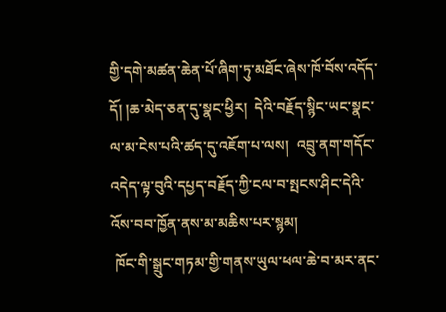གྱི་དགེ་མཚན་ཆེན་པོ་ཞིག་ཏུ་མཐོང་ཞེས་ཁོ་བོས་འདོད་དོ། །ཆ་མེད་ཅན་དུ་སྣང་ཕྱིར།  དེའི་བརྗོད་སྙིང་ཡང་སྣང་ལ་མ་ངེས་པའི་ཚད་དུ་འཇོག་པ་ལས།  འབྲུ་ནག་གདོང་འདེད་ལྟ་བུའི་དཔྱད་བརྗོད་ཀྱི་ངལ་བ་སྤངས་ཤིང་དེའི་འོས་བབ་ཁྱོན་ནས་མ་མཆིས་པར་སྙམ།
 ཁོང་གི་སྒྲུང་གཏམ་གྱི་གནས་ཡུལ་ཕལ་ཆེ་བ་མར་ནང་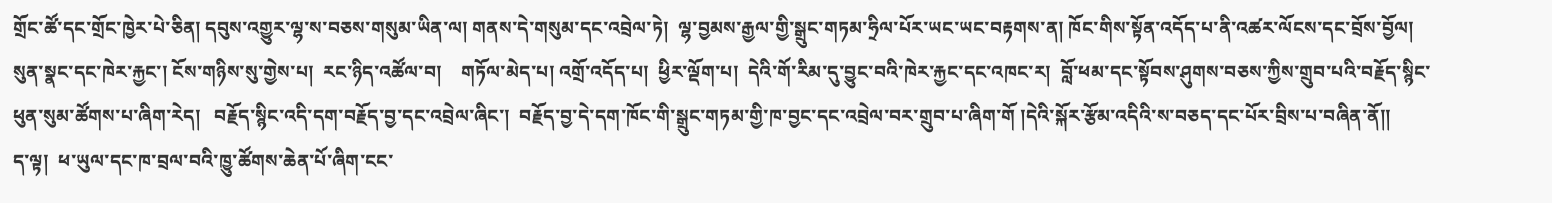གྲོང་ཚོ་དང་གྲོང་ཁྱེར་པེ་ཅིན། དབུས་འགྱུར་ལྷ་ས་བཅས་གསུམ་ཡིན་ལ། གནས་དེ་གསུམ་དང་འབྲེལ་ཏེ།  ལྷ་བྱམས་རྒྱལ་གྱི་སྒྲུང་གཏམ་ཧྲིལ་པོར་ཡང་ཡང་བརྟགས་ན། ཁོང་གིས་སྟོན་འདོད་པ་ནི་འཚར་ལོངས་དང་བྲོས་བྱོལ།  སུན་སྣང་དང་ཁེར་རྐྱང་། ངོས་གཉིས་སུ་གྱེས་པ།  རང་ཉིད་འཚོལ་བ།    གཏོལ་མེད་པ། འགྲོ་འདོད་པ།  ཕྱིར་ལྡོག་པ།  དེའི་གོ་རིམ་དུ་བྱུང་བའི་ཁེར་རྐྱང་དང་འཁང་ར།  བློ་ཕམ་དང་སྟོབས་ཤུགས་བཅས་ཀྱིས་གྲུབ་པའི་བརྗོད་སྙིང་ཕུན་སུམ་ཚོགས་པ་ཞིག་རེད།   བརྗོད་སྙིང་འདི་དག་བརྗོད་བྱ་དང་འབྲེལ་ཞིང་།  བརྗོད་བྱ་དེ་དག་ཁོང་གི་སྒྲུང་གཏམ་གྱི་ཁ་བྱང་དང་འབྲེལ་བར་གྲུབ་པ་ཞིག་གོ །དེའི་སྐོར་རྩོམ་འདིའི་ས་བཅད་དང་པོར་བྲིས་པ་བཞིན་ནོ།།
ད་ལྟ།  ཕ་ཡུལ་དང་ཁ་བྲལ་བའི་ཁྱུ་ཚོགས་ཆེན་པོ་ཞིག་ངང་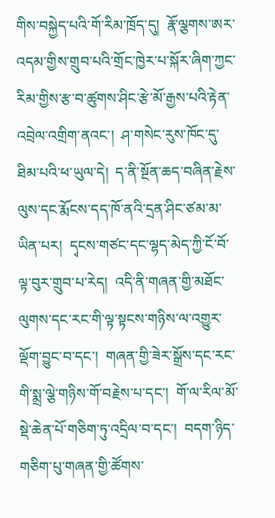གིས་བསྐྱེད་པའི་གོ་རིམ་ཁྲོད་དུ།  རྣོ་ལྕགས་ཨར་འདམ་གྱིས་གྲུབ་པའི་གྲོང་ཁྱེར་པ་སྐོར་ཞིག་ཀྱང་རིམ་གྱིས་རྩ་བ་ཚུགས་ཤིང་རྩེ་མོ་རྒྱས་པའི་རྟེན་འབྲེལ་འགྲིག་ནའང་།  ཤ་གསེང་རུས་ཁོང་དུ་ཐིམ་པའི་ཕ་ཡུལ་དེ།  ད་ནི་སྔོན་ཆད་བཞིན་རྗེས་ལུས་དང་རྨོངས་དད་ཁོ་ནའི་དྲན་ཤིང་ཙམ་མ་ཡིན་པར།  དྭངས་གཙང་དང་ལྷད་མེད་ཀྱི་ངོ་བོ་ལྟ་བུར་གྲུབ་པ་རེད།  འདི་ནི་གཞན་གྱི་མཐོང་ལུགས་དང་རང་གི་ལྟ་སྟངས་གཉིས་ལ་འགྱུར་ལྡོག་བྱུང་བ་དང་།  གཞན་གྱི་ཟེར་སྒྲོས་དང་རང་གི་སྨྲ་ལྕེ་གཉིས་གོ་བརྗེས་པ་དང་།  གོ་ལ་རིལ་མོ་སྡེ་ཆེན་པོ་གཅིག་ཏུ་འདྲིལ་བ་དང་།  བདག་ཉིད་གཅིག་པུ་གཞན་གྱི་ཚོགས་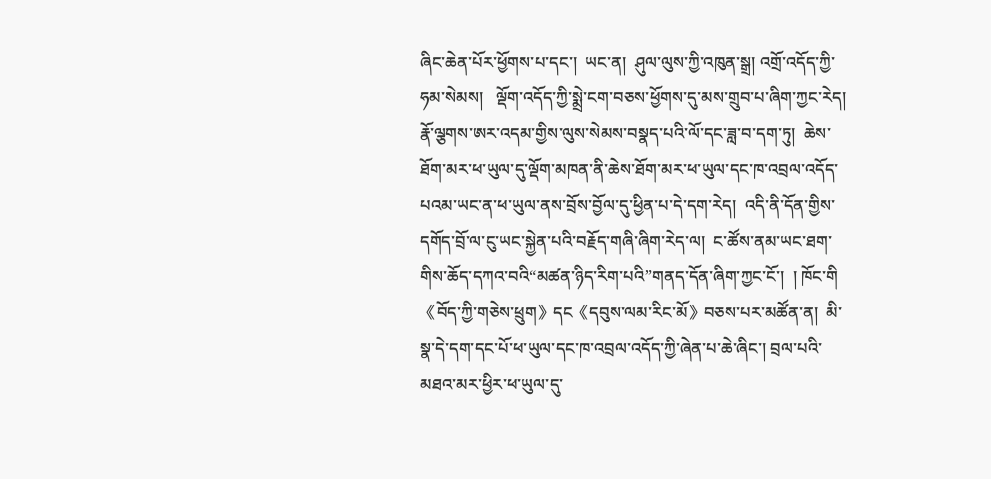ཞིང་ཆེན་པོར་ཕྱོགས་པ་དང་།  ཡང་ན།  ཤུལ་ལུས་ཀྱི་འཁུན་སྒྲ། འགྲོ་འདོད་ཀྱི་ཧམ་སེམས།   ལྡོག་འདོད་ཀྱི་སྨྲེ་ངག་བཅས་ཕྱོགས་དུ་མས་གྲུབ་པ་ཞིག་ཀྱང་རེད།
རྣོ་ལྕགས་ཨར་འདམ་གྱིས་ལུས་སེམས་བསྣད་པའི་ལོ་དང་ཟླ་བ་དག་ཏུ།  ཆེས་ཐོག་མར་ཕ་ཡུལ་དུ་ལྡོག་མཁན་ནི་ཆེས་ཐོག་མར་ཕ་ཡུལ་དང་ཁ་འབྲལ་འདོད་པའམ་ཡང་ན་ཕ་ཡུལ་ནས་བྲོས་བྱོལ་དུ་ཕྱིན་པ་དེ་དག་རེད།  འདི་ནི་དོན་གྱིས་དགོད་བྲོ་ལ་ངུ་ཡང་སྐྱེན་པའི་བརྗོད་གཞི་ཞིག་རེད་ལ།  ང་ཚོས་ནམ་ཡང་ཐག་གིས་ཆོད་དཀའ་བའི“མཚན་ཉིད་རིག་པའི”གནད་དོན་ཞིག་ཀྱང་ངོ་།  ། ཁོང་གི《བོད་ཀྱི་གཅེས་ཕྲུག》དང《དབུས་ལམ་རིང་མོ》བཅས་པར་མཚོན་ན།  མི་སྣ་དེ་དག་དང་པོ་ཕ་ཡུལ་དང་ཁ་འབྲལ་འདོད་ཀྱི་ཞེན་པ་ཆེ་ཞིང་། བྲལ་པའི་མཐའ་མར་ཕྱིར་ཕ་ཡུལ་དུ་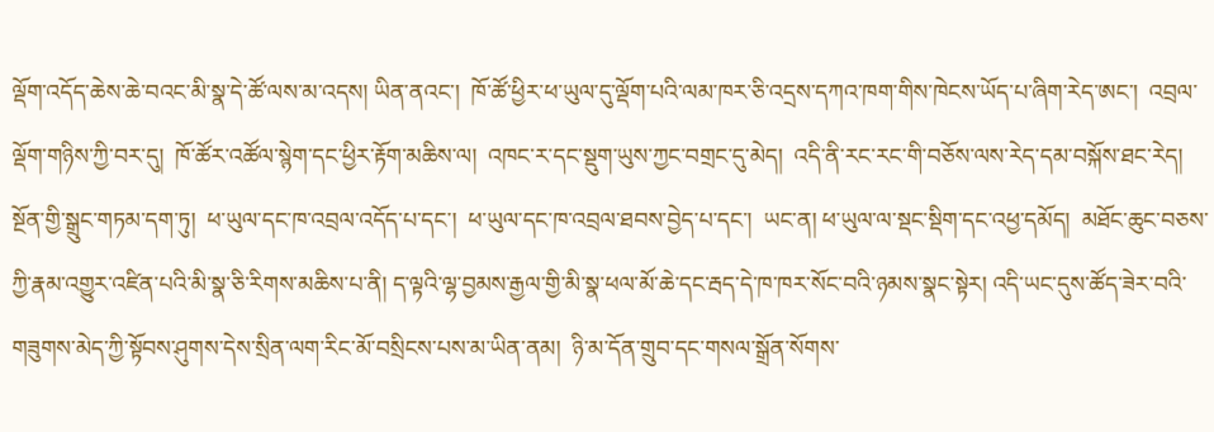ལྡོག་འདོད་ཆེས་ཆེ་བའང་མི་སྣ་དེ་ཚོ་ལས་མ་འདས། ཡིན་ནའང་།  ཁོ་ཚོ་ཕྱིར་ཕ་ཡུལ་དུ་ལྡོག་པའི་ལམ་ཁར་ཅི་འདྲས་དཀའ་ཁག་གིས་ཁེངས་ཡོད་པ་ཞིག་རེད་ཨང་།  འབྲལ་ལྡོག་གཉིས་ཀྱི་བར་དུ།  ཁོ་ཚོར་འཚོལ་སྙེག་དང་ཕྱིར་རྟོག་མཆིས་ལ།  འཁང་ར་དང་སྡུག་ཡུས་ཀྱང་བགྲང་དུ་མེད།  འདི་ནི་རང་རང་གི་བཅོས་ལས་རེད་དམ་བསྐོས་ཐང་རེད།
སྔོན་གྱི་སྒྲུང་གཏམ་དག་ཏུ།  ཕ་ཡུལ་དང་ཁ་འབྲལ་འདོད་པ་དང་།  ཕ་ཡུལ་དང་ཁ་འབྲལ་ཐབས་བྱེད་པ་དང་།  ཡང་ན། ཕ་ཡུལ་ལ་སྡང་སྡིག་དང་འཕྱ་དམོད།  མཐོང་ཆུང་བཅས་ཀྱི་རྣམ་འགྱུར་འཛིན་པའི་མི་སྣ་ཅི་རིགས་མཆིས་པ་ནི། ད་ལྟའི་ལྷ་བྱམས་རྒྱལ་གྱི་མི་སྣ་ཕལ་མོ་ཆེ་དང་རྦད་དེ་ཁ་ཁར་སོང་བའི་ཉམས་སྣང་སྟེར། འདི་ཡང་དུས་ཚོད་ཟེར་བའི་གཟུགས་མེད་ཀྱི་སྟོབས་ཤུགས་དེས་སྲིན་ལག་རིང་མོ་བསྲིངས་པས་མ་ཡིན་ནམ།  ཉི་མ་དོན་གྲུབ་དང་གསལ་སྒྲོན་སོགས་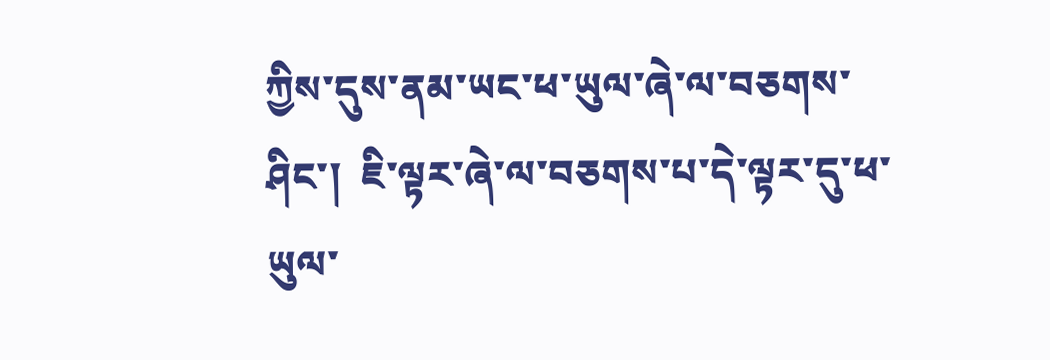ཀྱིས་དུས་ནམ་ཡང་ཕ་ཡུལ་ཞེ་ལ་བཅགས་ཤིང་།  ཇི་ལྟར་ཞེ་ལ་བཅགས་པ་དེ་ལྟར་དུ་ཕ་ཡུལ་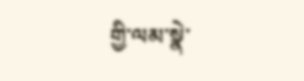གྱི་ལམ་སྣེ་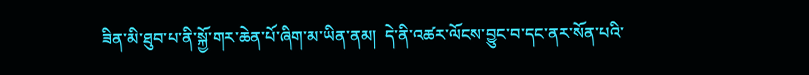ཟིན་མི་ཐུབ་པ་ནི་སྐྱོ་གར་ཆེན་པོ་ཞིག་མ་ཡིན་ནམ།  དེ་ནི་འཚར་ལོངས་བྱུང་བ་དང་ནར་སོན་པའི་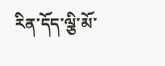རིན་དོད་ལྕི་མོ་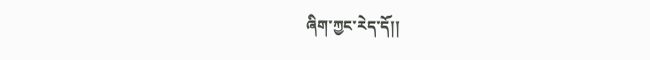ཞིག་ཀྱང་རེད་དོ།།